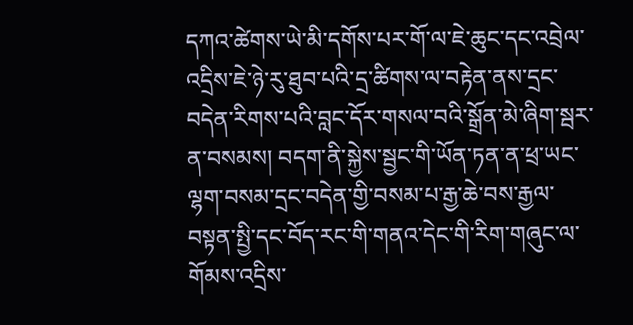དཀའ་ཚེགས་ཡེ་མི་དགོས་པར་གོ་ལ་ཇེ་ཆུང་དང་འབྲེལ་འདྲིས་ཇེ་ཉེ་རུ་ཐུབ་པའི་དྲ་ཚིགས་ལ་བརྟེན་ནས་དྲང་བདེན་རིགས་པའི་བླང་དོར་གསལ་བའི་སྒྲོན་མེ་ཞིག་སྦར་ན་བསམས། བདག་ནི་སྐྱེས་སྦྱང་གི་ཡོན་ཏན་ན་ཕྲ་ཡང་ལྷག་བསམ་དྲང་བདེན་གྱི་བསམ་པ་རྒྱ་ཆེ་བས་རྒྱལ་བསྟན་སྤྱི་དང་བོད་རང་གི་གནའ་དེང་གི་རིག་གཞུང་ལ་གོམས་འདྲིས་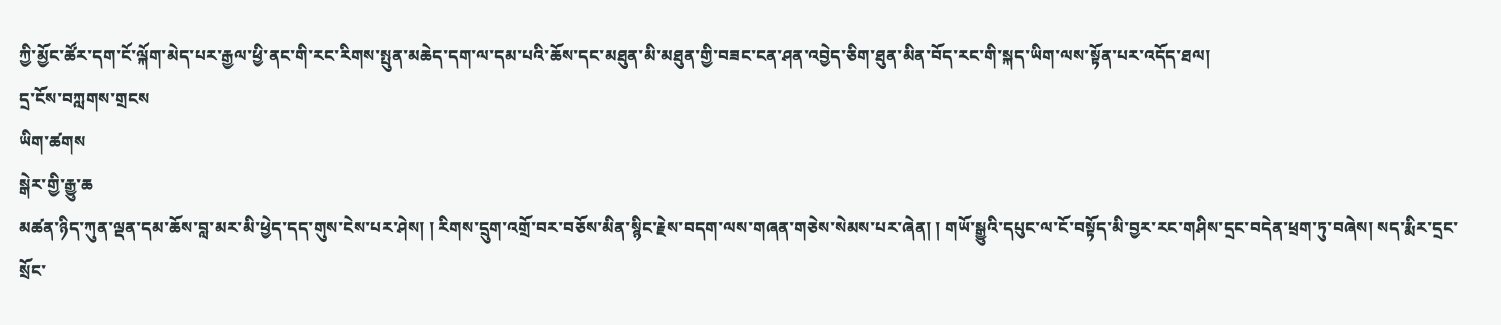ཀྱི་མྱོང་ཚོར་དག་ངོ་ལྐོག་མེད་པར་རྒྱལ་ཕྱི་ནང་གི་རང་རིགས་སྤུན་མཆེད་དག་ལ་དམ་པའི་ཆོས་དང་མཐུན་མི་མཐུན་གྱི་བཟང་ངན་ཤན་འབྱེད་ཅིག་ཐུན་མིན་བོད་རང་གི་སྐད་ཡིག་ལས་སྟོན་པར་འདོད་ཐལ།
དྲ་ངོས་བཀླགས་གྲངས
ཡིག་ཚགས
སྒེར་གྱི་རྒྱུ་ཆ
མཚན་ཉིད་ཀུན་ལྡན་དམ་ཆོས་བླ་མར་མི་ཕྱེད་དད་གུས་ངེས་པར་ཤེས། ། རིགས་དྲུག་འགྲོ་བར་བཅོས་མིན་སྙིང་རྗེས་བདག་ལས་གཞན་གཅེས་སེམས་པར་ཞེན། ། གཡོ་སྒྱུའི་དཔུང་ལ་ངོ་བསྟོད་མི་བྱར་རང་གཤིས་དྲང་བདེན་ཕྲག་ཏུ་བཞེས། སད་རྨིར་དྲང་སྲོང་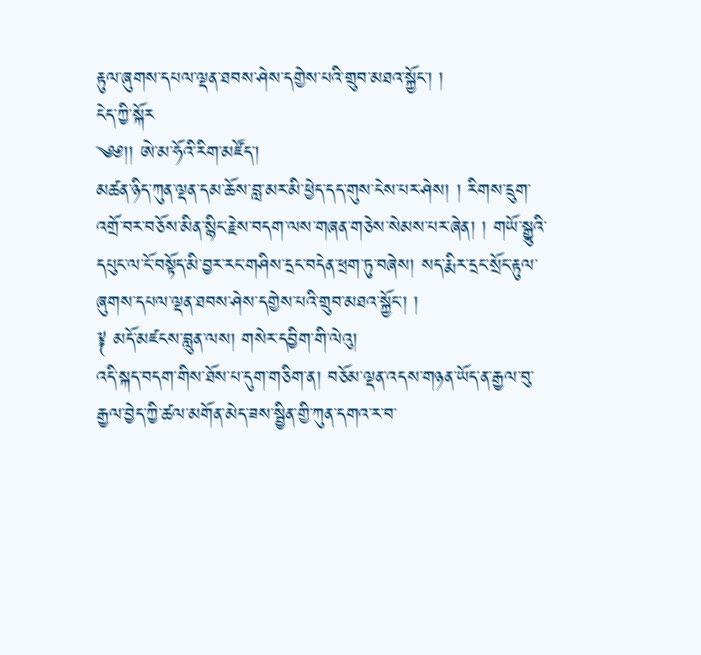རྟུལ་ཞུགས་དཔལ་ལྡན་ཐབས་ཤེས་དགྱེས་པའི་གྲུབ་མཐའ་སྐྱོང་། །
ངེད་ཀྱི་སྐོར
༄༅།། ཨེ་མ་ཧོའི་རིག་མཛོད་།
མཚན་ཉིད་ཀུན་ལྡན་དམ་ཆོས་བླ་མར་མི་ཕྱེད་དད་གུས་ངེས་པར་ཤེས། ། རིགས་དྲུག་འགྲོ་བར་བཅོས་མིན་སྙིང་རྗེས་བདག་ལས་གཞན་གཅེས་སེམས་པར་ཞེན། ། གཡོ་སྒྱུའི་དཔུང་ལ་ངོ་བསྟོད་མི་བྱར་རང་གཤིས་དྲང་བདེན་ཕྲག་ཏུ་བཞེས། སད་རྨིར་དྲང་སྲོང་རྟུལ་ཞུགས་དཔལ་ལྡན་ཐབས་ཤེས་དགྱེས་པའི་གྲུབ་མཐའ་སྐྱོང་། །
༈ མདོ་མཛངས་བླུན་ལས། གསེར་དབྱིག་གི་ལེའུ།
འདི་སྐད་བདག་གིས་ཐོས་པ་དུག་གཅིག་ན། བཅོམ་ལྡན་འདས་གཉན་ཡོད་ན་རྒྱལ་བུ་རྒྱལ་བྱེད་ཀྱི་ཚལ་མགོན་མེད་ཟས་སྦྱིན་གྱི་ཀུན་དགའ་ར་བ་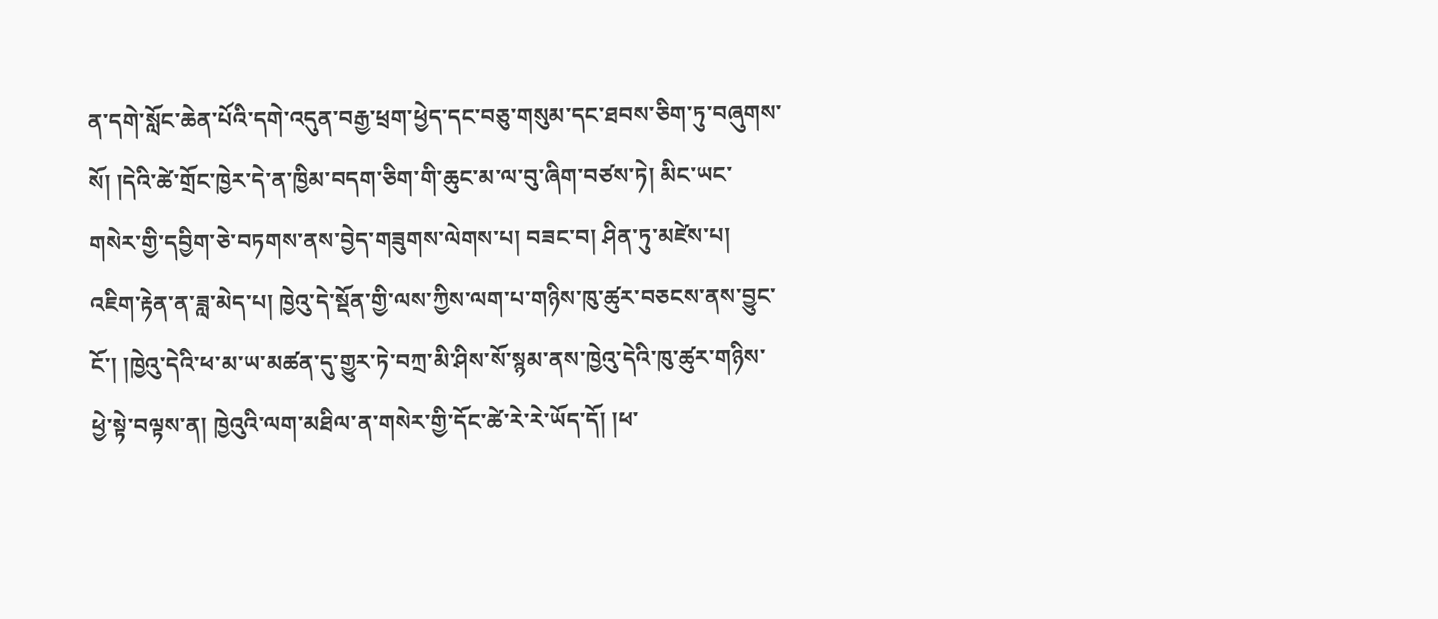ན་དགེ་སློང་ཆེན་པོའི་དགེ་འདུན་བརྒྱ་ཕྲག་ཕྱེད་དང་བཅུ་གསུམ་དང་ཐབས་ཅིག་ཏུ་བཞུགས་སོ། །དེའི་ཚེ་གྲོང་ཁྱེར་དེ་ན་ཁྱིམ་བདག་ཅིག་གི་ཆུང་མ་ལ་བུ་ཞིག་བཙས་ཏེ། མིང་ཡང་གསེར་གྱི་དབྱིག་ཅེ་བཏགས་ནས་བྱེད་གཟུགས་ལེགས་པ། བཟང་བ། ཤིན་ཏུ་མཛེས་པ། འཇིག་རྟེན་ན་ཟླ་མེད་པ། ཁྱེའུ་དེ་སྡོན་གྱི་ལས་ཀྱིས་ལག་པ་གཉིས་ཁུ་ཚུར་བཅངས་ནས་བྱུང་ངོ་། །ཁྱེའུ་དེའི་ཕ་མ་ཡ་མཚན་དུ་གྱུར་ཏེ་བཀྲ་མི་ཤིས་སོ་སྙམ་ནས་ཁྱེའུ་དེའི་ཁུ་ཚུར་གཉིས་ཕྱེ་སྟེ་བལྟས་ན། ཁྱེའུའི་ལག་མཐིལ་ན་གསེར་གྱི་དོང་ཚེ་རེ་རེ་ཡོད་དོ། །ཕ་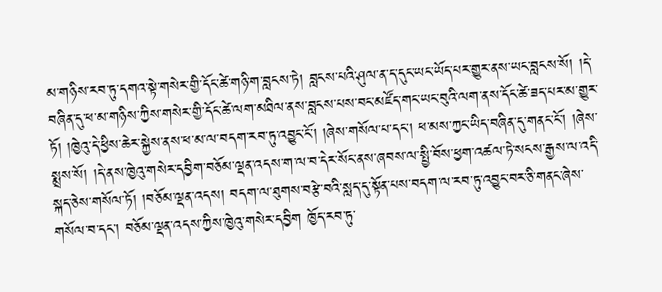མ་གཉིས་རབ་ཏུ་དགའ་སྟེ་གསེར་གྱི་དོང་ཚེ་གཉི་ག་བླངས་ཏེ། བླངས་པའི་ཤུལ་ན་ད་དུང་ཡང་ཡོད་པར་གྱུར་ནས་ཡང་བླངས་སོ། །དེ་བཞིན་དུ་ཕ་མ་གཉིས་ཀྱིས་གསེར་གྱི་དོང་ཚེ་ལག་མཐིལ་ནས་བླངས་པས་བང་མཛོད་གང་ཡང་བུའི་ལག་ནས་དོང་ཚེ་ཟད་པར་མ་གྱུར་ཏོ། །ཁྱེའུ་དེ་ཕྱིས་ཆེར་སྐྱེས་ནས་ཕ་མ་ལ་བདག་རབ་ཏུ་འབྱུང་ངོ་། །ཞེས་གསོལ་པ་དང་། ཕ་མས་ཀྱང་ཡིད་བཞིན་དུ་གནང་ངོ་། །ཞེས་སྨྲས་སོ། །དེ་ནས་ཁྱེའུ་གསེར་དབྱིག་བཅོམ་ལྡན་འདས་ག་ལ་བ་དེར་སོང་ནས་ཞབས་ལ་སྤྱི་བོས་ཕྱག་འཚལ་ཏེ་སངས་རྒྱས་ལ་འདི་སྐད་ཅེས་གསོལ་ཏོ། །བཅོམ་ལྡན་འདས། བདག་ལ་ཐུགས་བརྩེ་བའི་སླད་དུ་སྟོན་པས་བདག་ལ་རབ་ཏུ་འབྱུང་བར་ཅི་གནང་ཞེས་གསོལ་བ་དང་། བཅོམ་ལྡན་འདས་ཀྱིས་ཁྱེའུ་གསེར་དབྱིག ཁྱོད་རབ་ཏུ་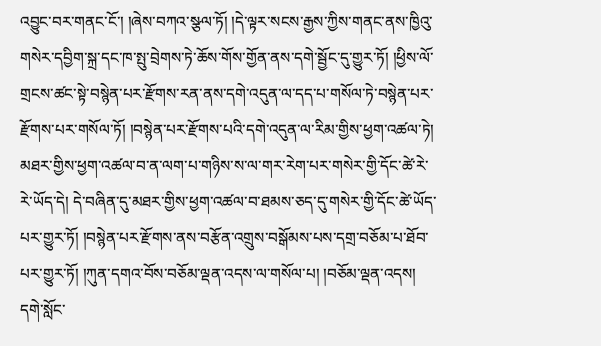འབྱུང་བར་གནང་ངོ་། །ཞེས་བཀའ་སྩལ་ཏོ། །དེ་ལྟར་སངས་རྒྱས་ཀྱིས་གནང་ནས་ཁྱིའུ་གསེར་དབྱིག་སྐྲ་དང་ཁ་སྤུ་བྲེགས་ཏེ་ཆོས་གོས་གྱོན་ནས་དགེ་སྦྱོང་དུ་གྱུར་ཏོ། །ཕྱིས་ལོ་གྲངས་ཚང་སྟེ་བསྙེན་པར་རྫོགས་རན་ནས་དགེ་འདུན་ལ་དད་པ་གསོལ་ཏེ་བསྙེན་པར་རྫོགས་པར་གསོལ་ཏོ། །བསྙེན་པར་རྫོགས་པའི་དགེ་འདུན་ལ་རིམ་གྱིས་ཕྱག་འཚལ་ཏེ། མཐར་གྱིས་ཕྱག་འཚལ་བ་ན་ལག་པ་གཉིས་ས་ལ་གར་རེག་པར་གསེར་གྱི་དོང་ཚེ་རེ་རེ་ཡོད་དེ། དེ་བཞིན་དུ་མཐར་གྱིས་ཕྱག་འཚལ་བ་ཐམས་ཅད་དུ་གསེར་གྱི་དོང་ཚེ་ཡོད་པར་གྱུར་ཏོ། །བསྙེན་པར་རྫོགས་ནས་བརྩོན་འགྲུས་བསྒོམས་པས་དགྲ་བཅོམ་པ་ཐོབ་པར་གྱུར་ཏོ། །ཀུན་དགའ་བོས་བཅོམ་ལྡན་འདས་ལ་གསོལ་པ། །བཅོམ་ལྡན་འདས། དགེ་སློང་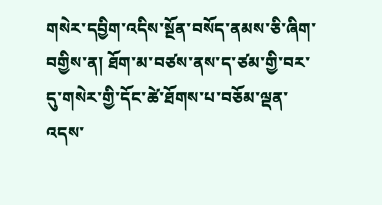གསེར་དབྱིག་འདིས་སྔོན་བསོད་ནམས་ཅི་ཞིག་བགྱིས་ན། ཐོག་མ་བཙས་ནས་ད་ཙམ་གྱི་བར་དུ་གསེར་གྱི་དོང་ཚེ་ཐོགས་པ་བཅོམ་ལྡན་འདས་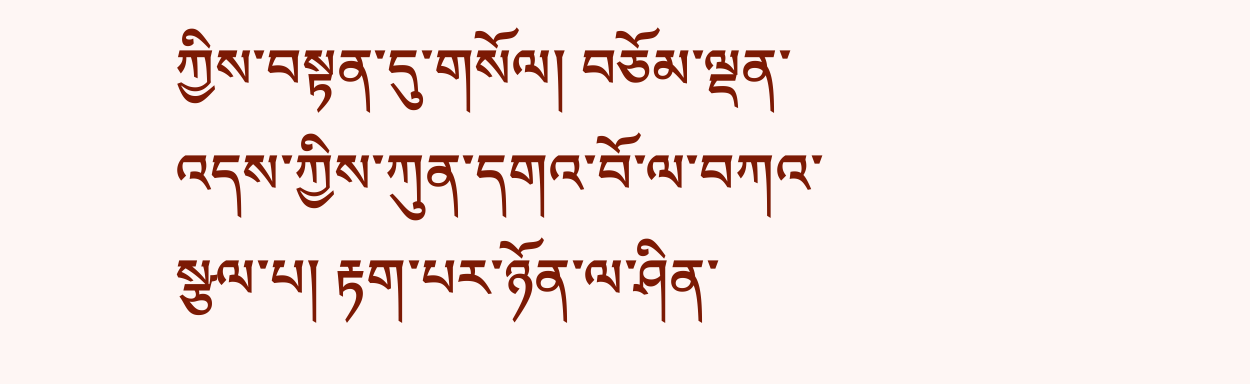ཀྱིས་བསྟན་དུ་གསོལ། བཅོམ་ལྡན་འདས་ཀྱིས་ཀུན་དགའ་བོ་ལ་བཀའ་སྩལ་པ། རྟག་པར་ཉོན་ལ་ཤིན་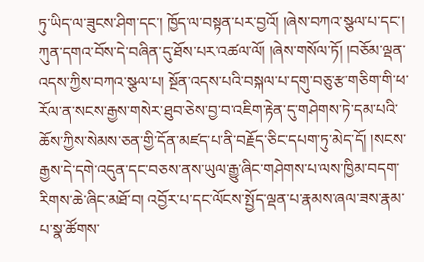ཏུ་ཡིད་ལ་ཟུངས་ཤིག་དང་། ཁྱོད་ལ་བསྟན་པར་བྱའོ། །ཞེས་བཀའ་སྩལ་པ་དང་། ཀུན་དགའ་བོས་དེ་བཞིན་དུ་ཐོས་པར་འཚལ་ལོ། །ཞེས་གསོལ་ཏོ། །བཅོམ་ལྡན་འདས་ཀྱིས་བཀའ་སྩལ་པ། སྔོན་འདས་པའི་བསྐལ་པ་དགུ་བཅུ་རྩ་གཅིག་གི་ཕ་རོལ་ན་སངས་རྒྱས་གསེར་ཐུབ་ཅེས་བྱ་བ་འཇིག་རྟེན་དུ་གཤེགས་ཏེ་དམ་པའི་ཆོས་ཀྱིས་སེམས་ཅན་གྱི་དོན་མཛད་པ་ནི་བརྗོད་ཅིང་དཔག་ཏུ་མེད་དོ། །སངས་རྒྱས་དེ་དགེ་འདུན་དང་བཅས་ནས་ཡུལ་རྒྱུ་ཞིང་གཤེགས་པ་ལས་ཁྱིམ་བདག་རིགས་ཆེ་ཞིང་མཐོ་བ། འབྱོར་པ་དང་ལོངས་སྤྱོད་ལྡན་པ་རྣམས་ཞལ་ཟས་རྣམ་པ་སྣ་ཚོགས་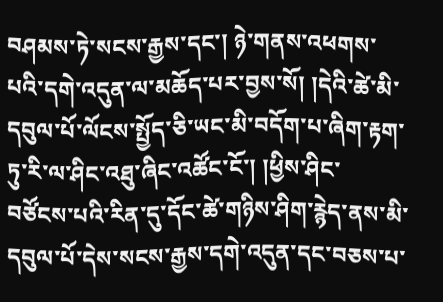བཤམས་ཏེ་སངས་རྒྱས་དང་། ཉེ་གནས་འཕགས་པའི་དགེ་འདུན་ལ་མཆོད་པར་བྱས་སོ། །དེའི་ཚེ་མི་དབུལ་པོ་ལོངས་སྤྱོད་ཅི་ཡང་མི་བདོག་པ་ཞིག་རྟག་ཏུ་རི་ལ་ཤིང་འཐུ་ཞིང་འཚོང་ངོ་། །ཕྱིས་ཤིང་བཙོངས་པའི་རིན་དུ་དོང་ཚེ་གཉིས་ཤིག་རྙེད་ནས་མི་དབུལ་པོ་དེས་སངས་རྒྱས་དགེ་འདུན་དང་བཅས་པ་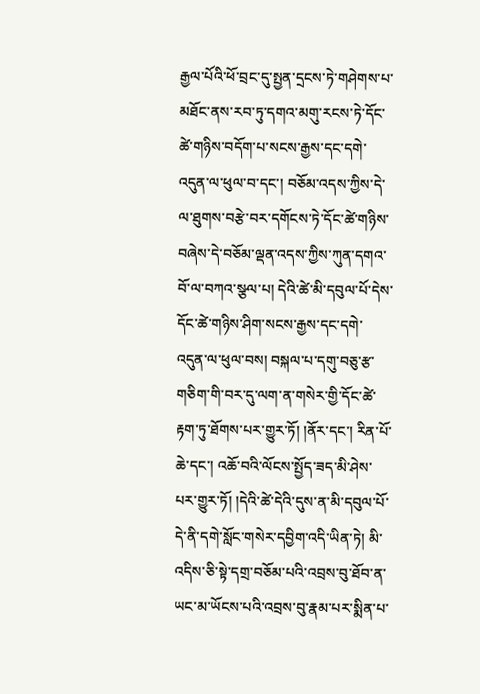རྒྱལ་པོའི་ཕོ་བྲང་དུ་སྤྱན་དྲངས་ཏེ་གཤེགས་པ་མཐོང་ནས་རབ་ཏུ་དགའ་མགུ་རངས་ཏེ་དོང་ཚེ་གཉིས་བདོག་པ་སངས་རྒྱས་དང་དགེ་འདུན་ལ་ཕུལ་བ་དང་། བཅོམ་འདས་ཀྱིས་དེ་ལ་ཐུགས་བརྩེ་བར་དགོངས་ཏེ་དོང་ཚེ་གཉིས་བཞེས་དེ་བཅོམ་ལྡན་འདས་ཀྱིས་ཀུན་དགའ་བོ་ལ་བཀའ་སྩལ་པ། དེའི་ཚེ་མི་དབུལ་པོ་དེས་དོང་ཚེ་གཉིས་ཤིག་སངས་རྒྱས་དང་དགེ་འདུན་ལ་ཕུལ་བས། བསྐལ་པ་དགུ་བཅུ་རྩ་གཅིག་གི་བར་དུ་ལག་ན་གསེར་གྱི་དོང་ཚེ་རྟག་ཏུ་ཐོགས་པར་གྱུར་ཏོ། །ནོར་དང་། རིན་པོ་ཆེ་དང་། འཆོ་བའི་ལོངས་སྤྱོད་ཟད་མི་ཤེས་པར་གྱུར་ཏོ། །དེའི་ཚེ་དེའི་དུས་ན་མི་དབུལ་པོ་དེ་ནི་དགེ་སློང་གསེར་དབྱིག་འདི་ཡིན་ཏེ། མི་འདིས་ཅི་སྟེ་དགྲ་བཅོམ་པའི་འབྲས་བུ་ཐོབ་ན་ཡང་མ་ཡོངས་པའི་འབྲས་བུ་རྣམ་པར་སྨིན་པ་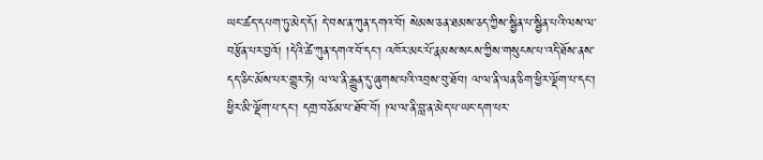ཡང་ཚད་དཔག་ཏུ་མེད་དོ། དེ་བས་ན་ཀུན་དགའ་བོ། སེམས་ཅན་ཐམས་ཅད་ཀྱིས་སྦྱིན་པ་སྦྱིན་པའི་ལས་ལ་བརྩོན་པར་བྱའོ། །དེའི་ཚེ་ཀུན་དགའ་བོ་དང་། འཁོར་མང་པོ་རྣམས་སངས་ཀྱིས་གསུངས་པ་འདི་ཐོས་ནས་དད་ཅིང་མོས་པར་གྱུར་ཏེ། ལ་ལ་ནི་རྒྱུན་དུ་ཞུགས་པའི་འབྲས་བུ་ཐོབ། ལ་ལ་ནི་ལན་ཅིག་ཕྱིར་ལྡོག་པ་དང་། ཕྱིར་མི་ལྡོག་པ་དང་། དགྲ་བཅོམ་པ་ཐོབ་བོ། །ལ་ལ་ནི་བླ་ན་མེད་པ་ཡང་དག་པར་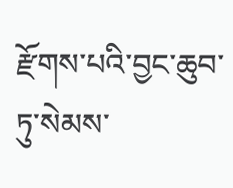རྫོགས་པའི་བྱང་ཆུབ་ཏུ་སེམས་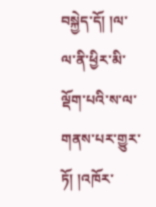བསྐྱེད་དོ། །ལ་ལ་ནི་ཕྱིར་མི་ལྡོག་པའི་ས་ལ་གནས་པར་གྱུར་ཏོ། །འཁོར་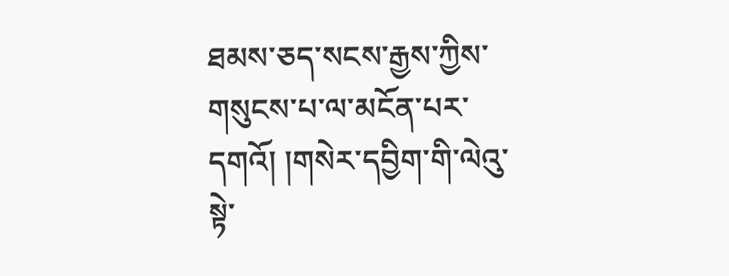ཐམས་ཅད་སངས་རྒྱས་ཀྱིས་གསུངས་པ་ལ་མངོན་པར་དགའོ། །གསེར་དབྱིག་གི་ལེའུ་སྟེ་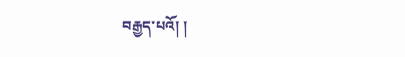བརྒྱད་པའོ། །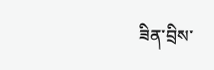ཟིན་བྲིས་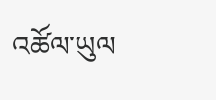འཚོལ་ཡུལ